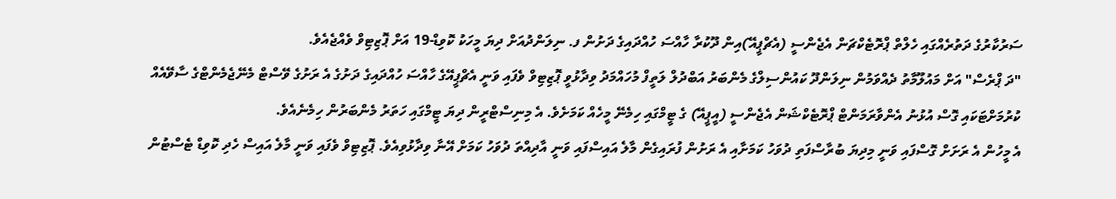ސަރުކާރުގެ ދަތުރެއްގައި ހެލްތް ޕްރޮޓެކްޗަން އެޖެންސީ (އެޗްޕީއޭ)އިން ދޫކުރާ ހާއްސަ ހުއްދައިގެ ދަށުން ފ. ނިލަންދުއަށް ދިޔަ މީހަކު ކޮވިޑް-19 އަށް ޕޮޒިޓިވް ވެއްޖެއެވެ.
"ދަ ޕްރެސް" އަށް މައުލޫމާތު ދެއްވަމުން ނިލަންދޫ ކައުންސިލްގެ މެންބަރު އަބްދުލް ލަތީފް މުހައްމަދު ވިދާޅުވީ ޕޮޒިޓިވް ވެފައި ވަނީ އެޗްޕީއޭގެ ހާއްސަ ހުއްދައިގެ ދަށުގެ އެ ރަށުގެ ވޭސްޓް މެނޭޖެމެންޓްގެ ސާވޭއެއް ކުރުމަށްޓަކައި ގޮސް އުޅުނު އެންވާރަމަންޓް ޕްރޮޓެކްޝަން އެޖެންސީ (އީޕީއޭ) ގެ ޓީމްގައި ހިމެނޭ މީހެއް ކަމަށެވެ. އެ މިނިސްޓްރީން ދިޔަ ޓީމްގައި ހަތަރު މެންބަރުން ހިމެނެއެވެ.
އެ މީހުން އެ ރަށަށް ގޮސްފައި ވަނީ މިދިޔަ ބުރާސްފަތި ދުވަހު ކަމަށާއި އެ ރަށުން ފުރައިގެން މާލެ އައިސްފައި ވަނީ އާދިއްތަ ދުވަހު ކަމަށް އޭނާ ވިދާޅުވިއެވެ. ޕޮޒިޓިވް ވެފައި ވަނީ މާލެ އައިސް ހެދި ކޮވިޑް ޓެސްޓުން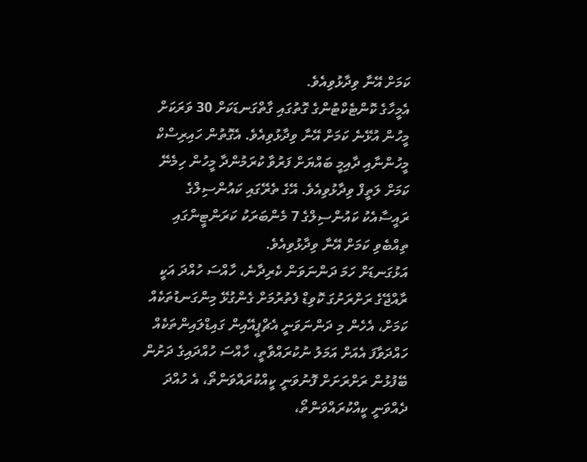ކަމަށް އޭނާ ވިދާޅުވިއެވެ.
އެމީހާގެ ކޮންޓެކްޓުންގެ ގޮތުގައި ގާތްގަނޑަކަށް 30 ވަރަކަށް މީހުން އުޅޭނެ ކަމަށް އޭނާ ވިދާޅުވިއެވެ. އެގޮތުން ހައިރިސްކް މީހުންނާއި ދާއިމީ ބައްޔަށް ފަރުވާ ކުރަމުންދާ މީހުން ހިމެނޭ ކަމަށް ލަތީފް ވިދާޅުވިއެވެ. އޭގެ ތެރޭގައި ކައުންސިލްގެ ރައީސާއެކު ކައުންސިލްގެ 7 މެންބަރަކު ކަރަންޓީންގައި ތިއްބެވި ކަމަށް އޭނާ ވިދާޅުވިއެވެ.
އަޅުގަނޑަށް ހަމަ ދަންނަވަން ކެރިދާނެ، ހާއްސަ ހުއްދަ އަކީ ރާއްޖޭގެ ރަށްރަށުގަ ކޮވިޑް ފެތުރުމަށް ގެންގުޅޭ މިންގަނޑުތަކެއް ކަމަށް، އެހެން މި ދަންނަވަނީ އެޗްޕީއޭއިން ގައިޑްލައިންތަކެއް ހައްދަވާފަ އެއަށް އަމަލު ނުކުރައްވާތީ، ހާއްސަ ހުއްދައިގެ ދަށުން ބޭފުޅުން ރަށްރަށަށް ފޮނުވަނީ ކީއްކުރައްވަންތޯ، އެ ހުއްދަ ދެއްވަނީ ކީއްކުރައްވަންތޯ،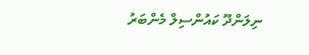ނިލަންދޫ ކައުންސިލް މެންބަރު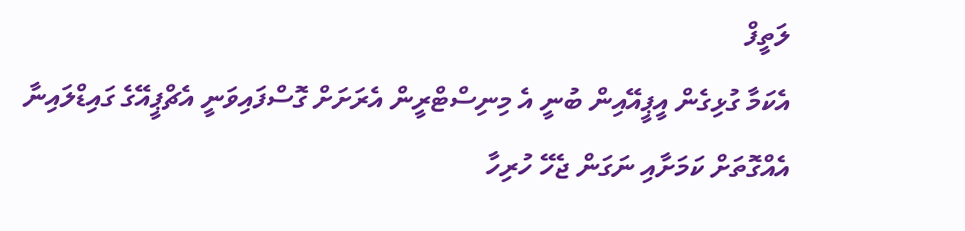ލަތީފް
އެކަމާ ގުޅިގެން އީޕީއޭއިން ބުނީ އެ މިނިސްޓްރީން އެރަށަށް ގޮސްފައިވަނީ އެޗްޕީއޭގެ ގައިޑްލައިނާ އެއްގޮތަށް ކަމަށާއި ނަގަން ޖެހޭ ހުރިހާ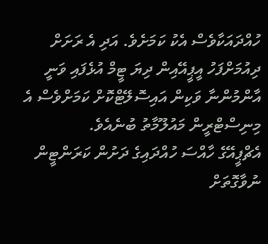ހުއްދައަކާވެސް އެކު ކަމަށެވެ. އަދި އެ ރަށަށް ދިއުމަށްފަހު އީޕީއޭއިން ދިޔަ ޓީމް އުޅެފައި ވަނީ އާންމުންނާ ވަކިން އައިސޮލޭޓްކޮށް ކަމަށްވެސް އެ މިނިސްޓްރީން މައުލޫމާތު ބުނެއެވެ.
އެޗްޕީއޭގެ ހާއްސަ ހުއްދައިގެ ދަށުން ކަރަންޓީން ނުވާގޮތަށް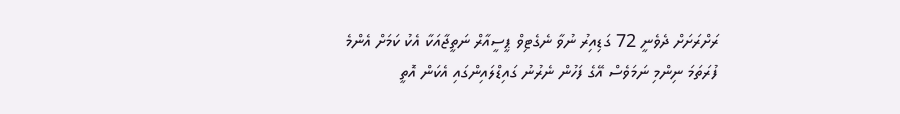ރަށްރަށަށް ދެވެނީ 72 ގަޑިއިރު ނުވާ ނެގެޓިވް ޕީސީއާރް ނަތީޖާއަކާ އެކު ކަމަށް އެންމެ ފުރަތަމަ ނިންމި ނަމަވެސް އޭގެ ފަހުން ނެރުނު ގައިޑްލައިންގައި އެކަން އޮތީ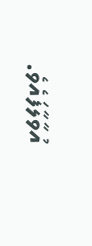އުވާލާފައެވެ.